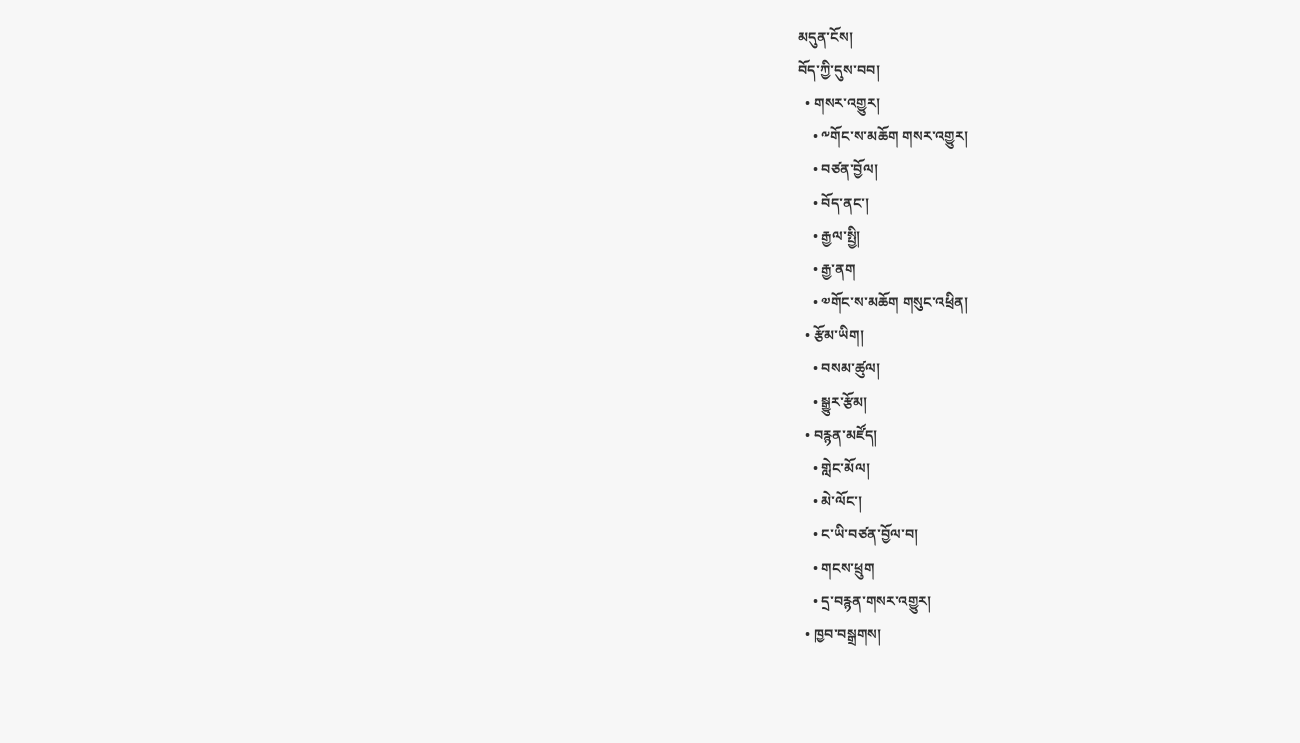མདུན་ངོས།
བོད་ཀྱི་དུས་བབ།
  • གསར་འགྱུར།
    • ༸གོང་ས་མཆོག གསར་འགྱུར།
    • བཙན་བྱོལ།
    • བོད་ནང་།
    • རྒྱལ་སྤྱི།
    • རྒྱ་ནག
    • ༧གོང་ས་མཆོག གསུང་འཕྲིན།
  • རྩོམ་ཡིག།
    • བསམ་ཚུལ།
    • སྒྱུར་རྩོམ།
  • བརྙན་མཛོད།
    • གླེང་མོལ།
    • མེ་ལོང་།
    • ང་ཡི་བཙན་བྱོལ་བ།
    • གངས་ཕྲུག
    • དྲ་བརྙན་གསར་འགྱུར།
  • ཁྱབ་བསྒྲགས།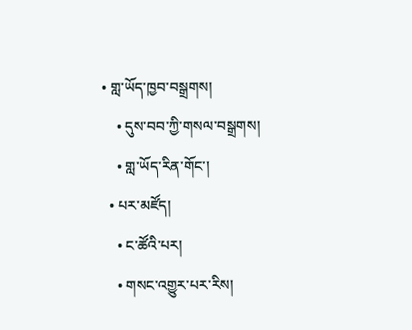• གླ་ཡོད་ཁྱབ་བསྒྲགས།
    • དུས་བབ་ཀྱི་གསལ་བསྒྲགས།
    • གླ་ཡོད་རིན་གོང་།
  • པར་མཛོད།
    • ང་ཚོའི་པར།
    • གསང་འགྱུར་པར་རིས།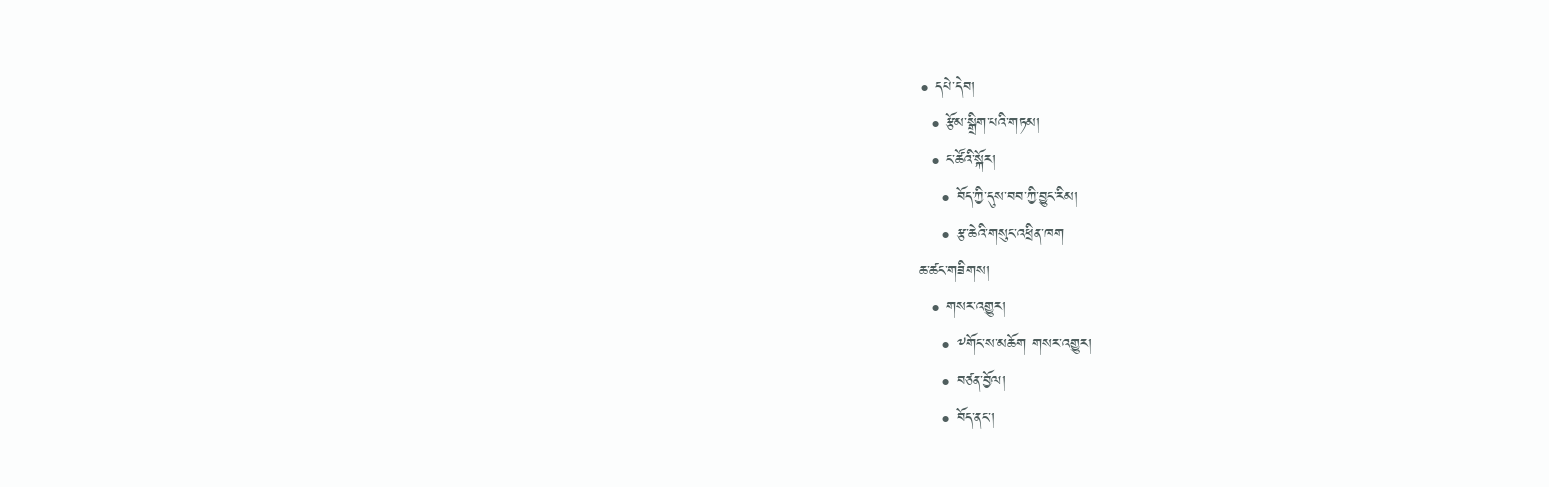• དཔེ་དེབ།
  • རྩོམ་སྒྲིག་པའི་གཏམ།
  • ང་ཚོའི་སྐོར།
    • བོད་ཀྱི་དུས་བབ་ཀྱི་བྱུང་རིམ།
    • རྩ་ཆེའི་གསུང་འཕྲིན་ཁག
ཆ་ཚང་གཟིགས།
  • གསར་འགྱུར།
    • ༸གོང་ས་མཆོག གསར་འགྱུར།
    • བཙན་བྱོལ།
    • བོད་ནང་།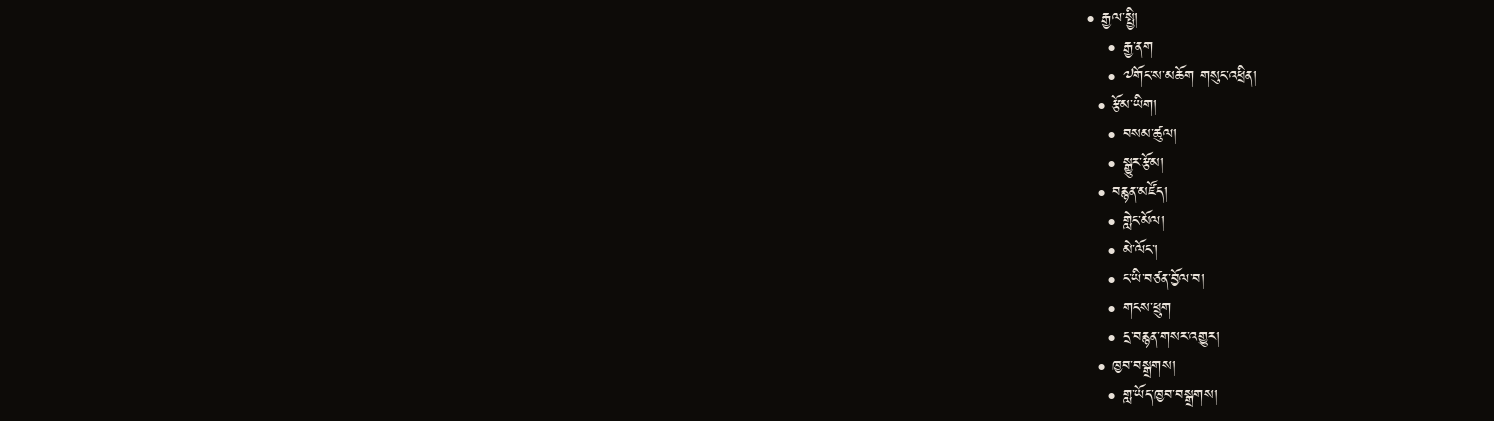• རྒྱལ་སྤྱི།
    • རྒྱ་ནག
    • ༧གོང་ས་མཆོག གསུང་འཕྲིན།
  • རྩོམ་ཡིག།
    • བསམ་ཚུལ།
    • སྒྱུར་རྩོམ།
  • བརྙན་མཛོད།
    • གླེང་མོལ།
    • མེ་ལོང་།
    • ང་ཡི་བཙན་བྱོལ་བ།
    • གངས་ཕྲུག
    • དྲ་བརྙན་གསར་འགྱུར།
  • ཁྱབ་བསྒྲགས།
    • གླ་ཡོད་ཁྱབ་བསྒྲགས།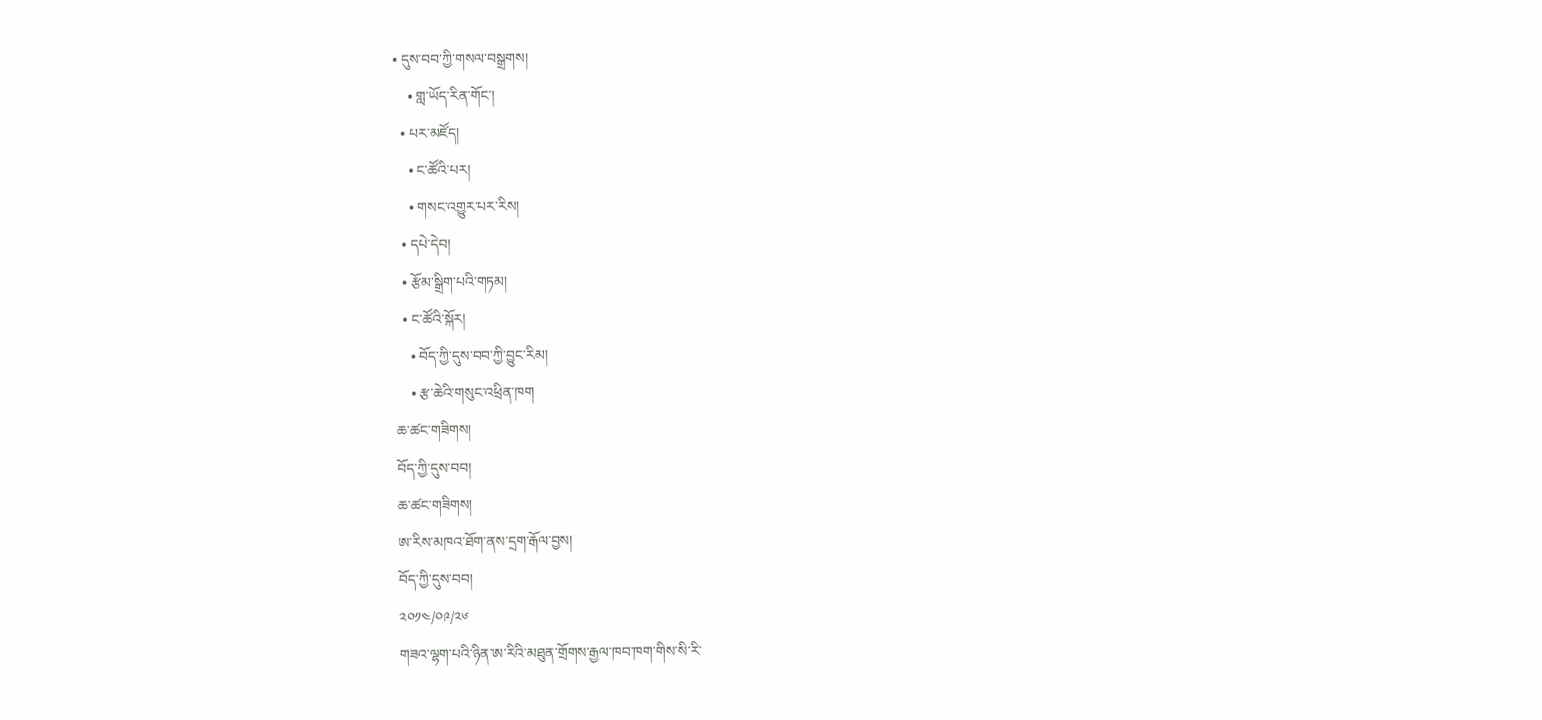• དུས་བབ་ཀྱི་གསལ་བསྒྲགས།
    • གླ་ཡོད་རིན་གོང་།
  • པར་མཛོད།
    • ང་ཚོའི་པར།
    • གསང་འགྱུར་པར་རིས།
  • དཔེ་དེབ།
  • རྩོམ་སྒྲིག་པའི་གཏམ།
  • ང་ཚོའི་སྐོར།
    • བོད་ཀྱི་དུས་བབ་ཀྱི་བྱུང་རིམ།
    • རྩ་ཆེའི་གསུང་འཕྲིན་ཁག
ཆ་ཚང་གཟིགས།
བོད་ཀྱི་དུས་བབ།
ཆ་ཚང་གཟིགས།
ཨ་རིས་མཁའ་ཐོག་ནས་དྲག་རྒོལ་བྱས།
བོད་ཀྱི་དུས་བབ།
༢༠༡༤/༠༩/༢༦
གཟའ་ལྷག་པའི་ཉིན་ཨ་རིའི་མཐུན་གྲོགས་རྒྱལ་ཁབ་ཁག་གིས་སི་རི་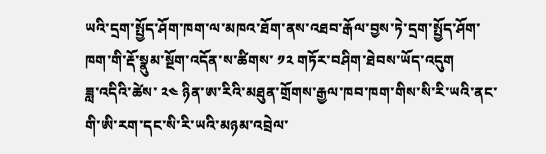ཡའི་དྲག་སྤྱོད་ཤོག་ཁག་ལ་མཁའ་ཐོག་ནས་འཐབ་རྒོལ་བྱས་ཏེ་དྲག་སྤྱོད་ཤོག་ཁག་གི་རྡོ་སྣུམ་སྔོག་འདོན་ས་ཚིགས་ ༡༢ གཏོར་བཤིག་ཐེབས་ཡོད་འདུག
ཟླ་འདིའི་ཚེས་ ༢༤ ཉིན་ཨ་རིའི་མཐུན་གྲོགས་རྒྱལ་ཁབ་ཁག་གིས་སི་རི་ཡའི་ནང་གི་ཨི་རག་དང་སི་རི་ཡའི་མཉམ་འབྲེལ་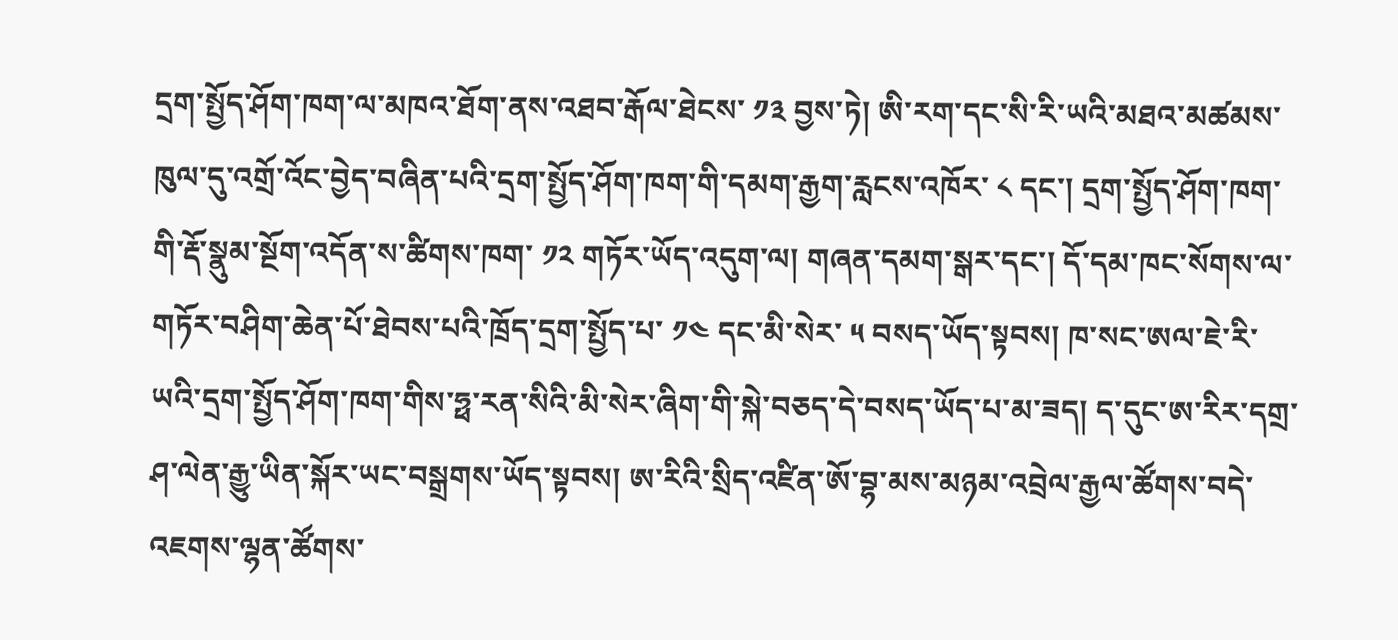དྲག་སྤྱོད་ཤོག་ཁག་ལ་མཁའ་ཐོག་ནས་འཐབ་རྒོལ་ཐེངས་ ༡༣ བྱས་ཏེ། ཨི་རག་དང་སི་རི་ཡའི་མཐའ་མཚམས་ཁུལ་དུ་འགྲོ་འོང་བྱེད་བཞིན་པའི་དྲག་སྤྱོད་ཤོག་ཁག་གི་དམག་རྒྱག་རླངས་འཁོར་ ༨ དང་། དྲག་སྤྱོད་ཤོག་ཁག་གི་རྡོ་སྣུམ་སྔོག་འདོན་ས་ཚིགས་ཁག་ ༡༢ གཏོར་ཡོད་འདུག་ལ། གཞན་དམག་སྒར་དང་། དོ་དམ་ཁང་སོགས་ལ་གཏོར་བཤིག་ཆེན་པོ་ཐེབས་པའི་ཁྲོད་དྲག་སྤྱོད་པ་ ༡༤ དང་མི་སེར་ ༥ བསད་ཡོད་སྟབས། ཁ་སང་ཨལ་ཇེ་རི་ཡའི་དྲག་སྤྱོད་ཤོག་ཁག་གིས་ཧྥ་རན་སིའི་མི་སེར་ཞིག་གི་སྐེ་བཅད་དེ་བསད་ཡོད་པ་མ་ཟད། ད་དུང་ཨ་རིར་དགྲ་ཤ་ལེན་རྒྱུ་ཡིན་སྐོར་ཡང་བསྒྲགས་ཡོད་སྟབས། ཨ་རིའི་སྲིད་འཛིན་ཨོ་བྷ་མས་མཉམ་འབྲེལ་རྒྱལ་ཚོགས་བདེ་འཇགས་ལྷན་ཚོགས་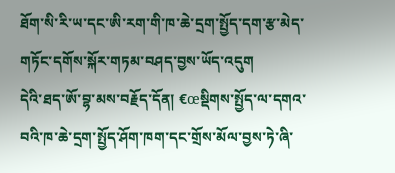ཐོག་སི་རི་ཡ་དང་ཨི་རག་གི་ཁ་ཆེ་དྲག་སྤྱོད་དག་རྩ་མེད་གཏོང་དགོས་སྐོར་གཏམ་བཤད་བྱས་ཡོད་འདུག
དེའི་ཐད་ཨོ་བྷ་མས་བརྗོད་དོན། €œསྡིགས་སྤྱོད་ལ་དགའ་བའི་ཁ་ཆེ་དྲག་སྤྱོད་ཤོག་ཁག་དང་གྲོས་མོལ་བྱས་ཏེ་ཞི་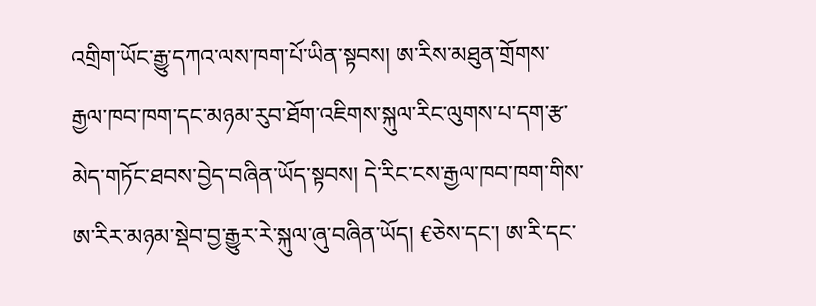འགྲིག་ཡོང་རྒྱུ་དཀའ་ལས་ཁག་པོ་ཡིན་སྟབས། ཨ་རིས་མཐུན་གྲོགས་རྒྱལ་ཁབ་ཁག་དང་མཉམ་རུབ་ཐོག་འཇིགས་སྐུལ་རིང་ལུགས་པ་དག་རྩ་མེད་གཏོང་ཐབས་བྱེད་བཞིན་ཡོད་སྟབས། དེ་རིང་ངས་རྒྱལ་ཁབ་ཁག་གིས་ཨ་རིར་མཉམ་སྡེབ་བྱ་རྒྱུར་རེ་སྐུལ་ཞུ་བཞིན་ཡོད། €ཅེས་དང་། ཨ་རི་དང་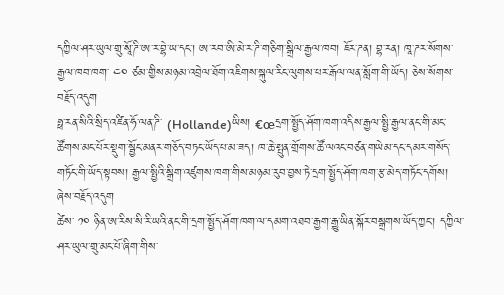དཀྱིལ་ཤར་ཡུལ་གྲུ་སཱོ་ཌི་ཨ་ར་བྷེ་ཡ་དང་། ཨ་རབ་ཨི་མེ་ར་ཌི་གཅིག་སྒྲིལ་རྒྱལ་ཁབ། ཇོར་ཌན། བྷ་རན། ཁཱ་ཌར་སོགས་རྒྱལ་ཁབ་ཁག་ ༤༠ ཙམ་གྱིས་མཉམ་འབྲེལ་ཐོག་འཇིགས་སྐུལ་རིང་ལུགས་པར་རྒོལ་ལན་སློག་གི་ཡོད། ཅེས་སོགས་བརྗོད་འདུག
ཧྥ་རན་སིའི་སྲིད་འཛིན་ཧོ་ལན་ཌི་ (Hollande)ཡིས། €œདྲག་སྤྱོད་ཤོག་ཁག་འདིས་རྒྱལ་སྤྱི་རྒྱལ་ནང་གི་མང་ཚོགས་མང་པོར་སྡུག་སྦྱོང་མནར་གཅོད་བཏང་ཡོད་པ་མ་ཟད། ཁ་ཆེ་སྤུན་གྲོགས་ཚོ་ལའང་བཙན་གཡེམ་དང་དམར་གསོད་གཏོང་གི་ཡོད་སྟབས། རྒྱལ་སྤྱིའི་སྒྲིག་འཛུགས་ཁག་གིས་མཉམ་རུབ་བྱས་ཏེ་དྲག་སྤྱོད་ཤོག་ཁག་རྩ་མེད་གཏོང་དགོས། ཞེས་བརྗོད་འདུག
ཚེས་ ༡༠ ཉིན་ཨ་རིས་སི་རི་ཡའི་ནང་གི་དྲག་སྤྱོད་ཤོག་ཁག་ལ་དམག་འཐབ་རྒྱག་རྒྱུ་ཡིན་སྐོར་བསྒྲགས་ཡོད་ཀྱང་། དཀྱིལ་ཤར་ཡུལ་གྲུ་མང་པོ་ཞིག་གིས་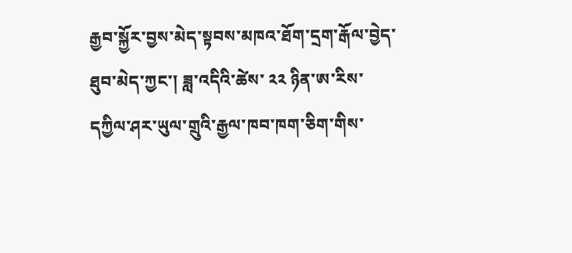རྒྱབ་སྐྱོར་བྱས་མེད་སྟབས་མཁའ་ཐོག་དྲག་རྒོལ་བྱེད་ཐུབ་མེད་ཀྱང་། ཟླ་འདིའི་ཚེས་ ༢༢ ཉིན་ཨ་རིས་དཀྱིལ་ཤར་ཡུལ་གྲུའི་རྒྱལ་ཁབ་ཁག་ཅིག་གིས་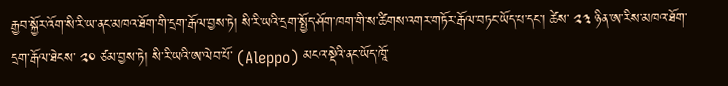རྒྱབ་སྐྱོར་འོག་སི་རི་ཡ་ནང་མཁའ་ཐོག་གི་དྲག་རྒོལ་བྱས་ཏེ། སི་རི་ཡའི་དྲག་སྤྱོད་ཤོག་ཁག་གི་ས་ཚིགས་འགར་གཏོར་རྒོལ་བཏང་ཡོད་པ་དང་། ཚེས་ ༢༣ ཉིན་ཨ་རིས་མཁའ་ཐོག་དྲག་རྒོལ་ཐེངས་ ༢༠ ཙམ་བྱས་ཏེ། སི་རི་ཡའི་ཨ་ལེབ་པོ་ (Aleppo) མངའ་སྡེའི་ནང་ཡོད་ཁཱོ་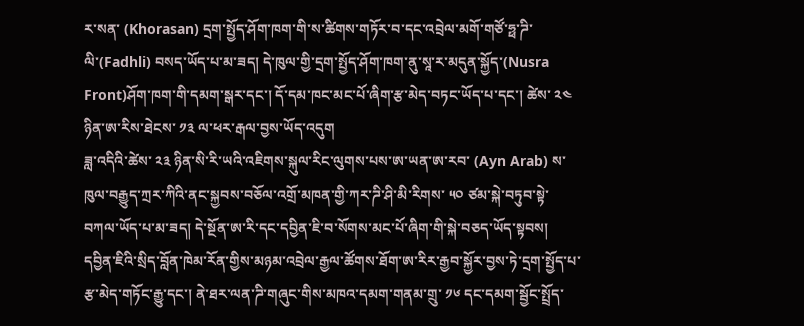ར་སན་ (Khorasan) དྲག་སྤྱོད་ཤོག་ཁག་གི་ས་ཚིགས་གཏོར་བ་དང་འབྲེལ་མགོ་གཙོ་ཧྥ་ཌི་ལི་(Fadhli) བསད་ཡོད་པ་མ་ཟད། དེ་ཁུལ་གྱི་དྲག་སྤྱོད་ཤོག་ཁག་ནུ་སཱ་ར་མདུན་སྐྱོད་(Nusra Front)ཤོག་ཁག་གི་དམག་སྒར་དང་། དོ་དམ་ཁང་མང་པོ་ཞིག་རྩ་མེད་བཏང་ཡོད་པ་དང་། ཚེས་ ༢༤ ཉིན་ཨ་རིས་ཐེངས་ ༡༣ ལ་ཕར་རྒལ་བྱས་ཡོད་འདུག
ཟླ་འདིའི་ཚེས་ ༢༣ ཉིན་སི་རི་ཡའི་འཇིགས་སྐུལ་རིང་ལུགས་པས་ཨ་ཡན་ཨ་རབ་ (Ayn Arab) ས་ཁུལ་བརྒྱུད་ཀྲར་ཀིའི་ནང་སྐྱབས་བཅོལ་འགྲོ་མཁན་གྱི་ཀར་ཌི་ཤི་མི་རིགས་ ༥༠ ཙམ་སྐེ་བཏུབ་སྟེ་བཀལ་ཡོད་པ་མ་ཟད། དེ་སྔོན་ཨ་རི་དང་དབྱིན་ཇི་བ་སོགས་མང་པོ་ཞིག་གི་སྐེ་བཅད་ཡོད་སྟབས། དབྱིན་ཇིའི་སྲིད་བློན་ཁེམ་རོན་གྱིས་མཉམ་འབྲེལ་རྒྱལ་ཚོགས་ཐོག་ཨ་རིར་རྒྱབ་སྐྱོར་བྱས་ཏེ་དྲག་སྤྱོད་པ་རྩ་མེད་གཏོང་རྒྱུ་དང་། ནེ་ཐར་ལན་ཌི་གཞུང་གིས་མཁའ་དམག་གནམ་གྲུ་ ༡༦ དང་དམག་སྦྱོང་སྤྲོད་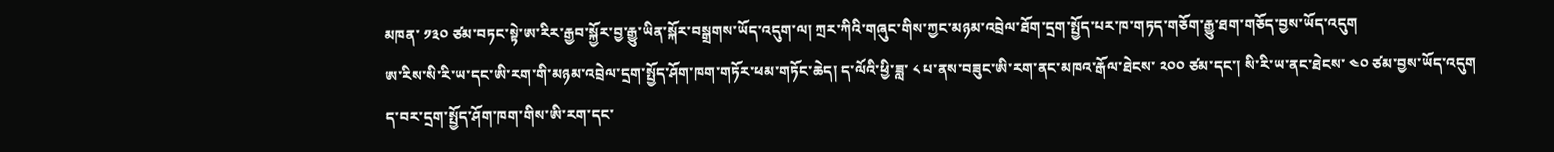མཁན་ ༡༣༠ ཙམ་བཏང་སྟེ་ཨ་རིར་རྒྱབ་སྐྱོར་བྱ་རྒྱུ་ཡིན་སྐོར་བསྒྲགས་ཡོད་འདུག་ལ། ཀྲར་ཀིའི་གཞུང་གིས་ཀྱང་མཉམ་འབྲེལ་ཐོག་དྲག་སྤྱོད་པར་ཁ་གཏད་གཅོག་རྒྱུ་ཐག་གཅོད་བྱས་ཡོད་འདུག
ཨ་རིས་སི་རི་ཡ་དང་ཨི་རག་གི་མཉམ་འབྲེལ་དྲག་སྤྱོད་ཤོག་ཁག་གཏོར་ཕམ་གཏོང་ཆེད། ད་ལོའི་ཕྱི་ཟླ་ ༨ པ་ནས་བཟུང་ཨི་རག་ནང་མཁའ་རྒོལ་ཐེངས་ ༢༠༠ ཙམ་དང་། སི་རི་ཡ་ནང་ཐེངས་ ༤༠ ཙམ་བྱས་ཡོད་འདུག ད་བར་དྲག་སྤྱོད་ཤོག་ཁག་གིས་ཨི་རག་དང་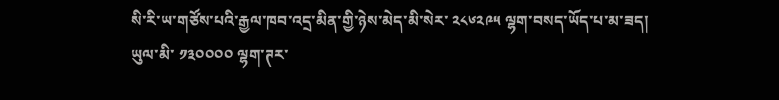སི་རི་ཡ་གཙོས་པའི་རྒྱལ་ཁབ་འདྲ་མིན་གྱི་ཉེས་མེད་མི་སེར་ ༢༨༦༢༩༥ ལྷག་བསད་ཡོད་པ་མ་ཟད། ཡུལ་མི་ ༡༣༠༠༠༠ ལྷག་ཊར་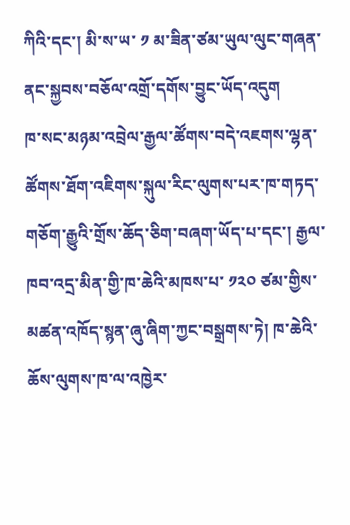ཀིའི་དང་། མི་ས་ཡ་ ༡ མ་ཟིན་ཙམ་ཡུལ་ལུང་གཞན་ནང་སྐྱབས་བཅོལ་འགྲོ་དགོས་བྱུང་ཡོད་འདུག
ཁ་སང་མཉམ་འབྲེལ་རྒྱལ་ཚོགས་བདེ་འཇགས་ལྷན་ཚོགས་ཐོག་འཇིགས་སྐུལ་རིང་ལུགས་པར་ཁ་གཏད་གཅོག་རྒྱུའི་གྲོས་ཆོད་ཅིག་བཞག་ཡོད་པ་དང་། རྒྱལ་ཁབ་འདྲ་མིན་གྱི་ཁ་ཆེའི་མཁས་པ་ ༡༢༠ ཙམ་གྱིས་མཚན་འཁོད་སྙན་ཞུ་ཞིག་ཀྱང་བསྒྲགས་ཏེ། ཁ་ཆེའི་ཆོས་ལུགས་ཁ་ལ་འཁྱེར་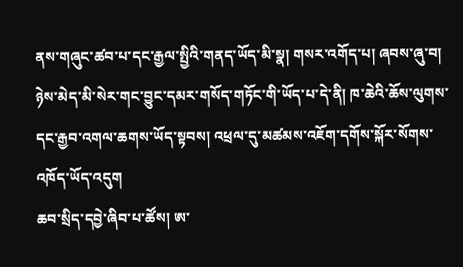ནས་གཞུང་ཚབ་པ་དང་རྒྱལ་སྤྱིའི་གནད་ཡོད་མི་སྣ། གསར་འགོད་པ། ཞབས་ཞུ་བ། ཉེས་མེད་མི་སེར་གང་བྱུང་དམར་གསོད་གཏོང་གི་ཡོད་པ་དེ་ནི། ཁ་ཆེའི་ཆོས་ལུགས་དང་རྒྱབ་འགལ་ཆགས་ཡོད་སྟབས། འཕྲལ་དུ་མཚམས་འཇོག་དགོས་སྐོར་སོགས་འཁོད་ཡོད་འདུག
ཆབ་སྲིད་དབྱེ་ཞིབ་པ་ཚོས། ཨ་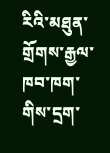རིའི་མཐུན་གྲོགས་རྒྱལ་ཁབ་ཁག་གིས་དྲག་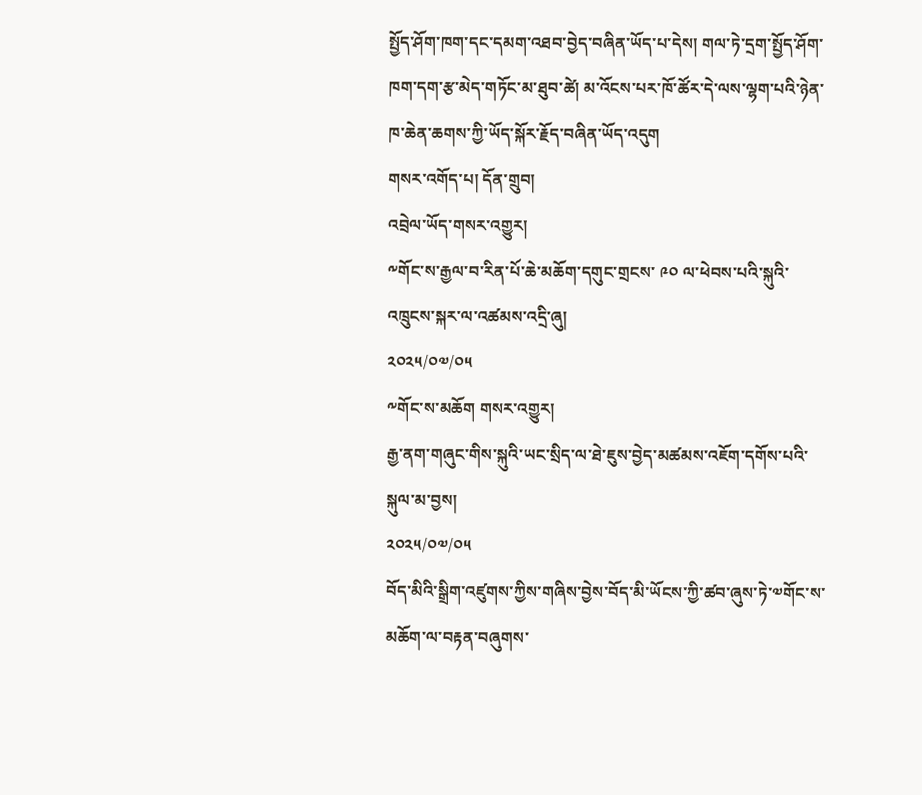སྤྱོད་ཤོག་ཁག་དང་དམག་འཐབ་བྱེད་བཞིན་ཡོད་པ་དེས། གལ་ཏེ་དྲག་སྤྱོད་ཤོག་ཁག་དག་རྩ་མེད་གཏོང་མ་ཐུབ་ཚེ། མ་འོངས་པར་ཁོ་ཚོར་དེ་ལས་ལྷག་པའི་ཉེན་ཁ་ཆེན་ཆགས་ཀྱི་ཡོད་སྐོར་རྗོད་བཞིན་ཡོད་འདུག
གསར་འགོད་པ། དོན་གྲུབ།
འབྲེལ་ཡོད་གསར་འགྱུར།
༸གོང་ས་རྒྱལ་བ་རིན་པོ་ཆེ་མཆོག་དགུང་གྲངས་ ༩༠ ལ་ཕེབས་པའི་སྐུའི་འཁྲུངས་སྐར་ལ་འཚམས་འདྲི་ཞུ།
༢༠༢༥/༠༧/༠༥
༸གོང་ས་མཆོག གསར་འགྱུར།
རྒྱ་ནག་གཞུང་གིས་སྐུའི་ཡང་སྲིད་ལ་ཐེ་ཇུས་བྱེད་མཚམས་འཇོག་དགོས་པའི་སྐུལ་མ་བྱས།
༢༠༢༥/༠༧/༠༥
བོད་མིའི་སྒྲིག་འཛུགས་ཀྱིས་གཞིས་བྱེས་བོད་མི་ཡོངས་ཀྱི་ཚབ་ཞུས་ཏེ་༧གོང་ས་མཆོག་ལ་བརྟན་བཞུགས་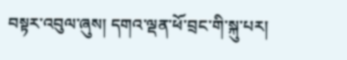བསྟར་འབུལ་ཞུས། དགའ་ལྡན་ཕོ་བྲང་གི་སྐུ་པར།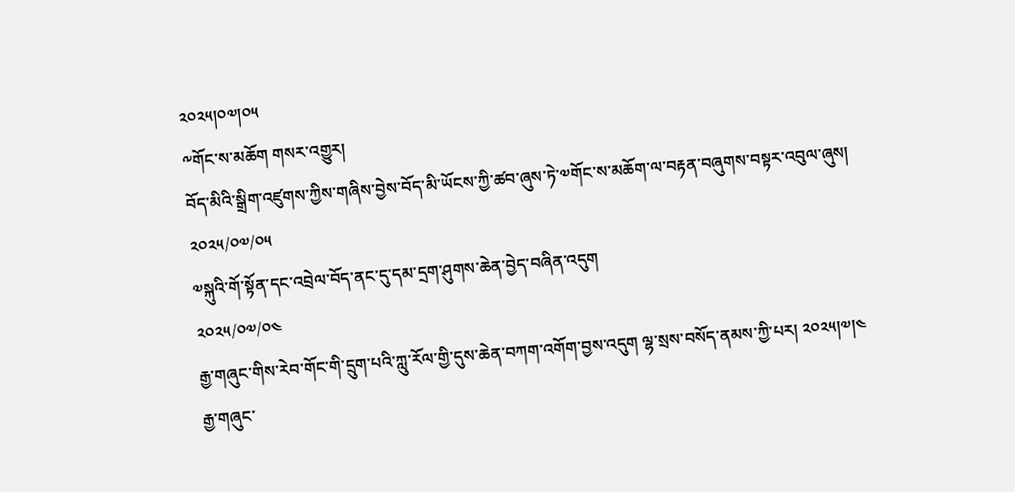༢༠༢༥།༠༧།༠༥
༸གོང་ས་མཆོག གསར་འགྱུར།
བོད་མིའི་སྒྲིག་འཛུགས་ཀྱིས་གཞིས་བྱེས་བོད་མི་ཡོངས་ཀྱི་ཚབ་ཞུས་ཏེ་༧གོང་ས་མཆོག་ལ་བརྟན་བཞུགས་བསྟར་འབུལ་ཞུས།
༢༠༢༥/༠༧/༠༥
༧སྐུའི་གོ་སྟོན་དང་འབྲེལ་བོད་ནང་དུ་དམ་དྲག་ཤུགས་ཆེན་བྱེད་བཞིན་འདུག
༢༠༢༥/༠༧/༠༤
རྒྱ་གཞུང་གིས་རེབ་གོང་གི་དྲུག་པའི་ཀླུ་རོལ་གྱི་དུས་ཆེན་བཀག་འགོག་བྱས་འདུག ལྷ་སྲས་བསོད་ནམས་ཀྱི་པར། ༢༠༢༥།༧།༤
རྒྱ་གཞུང་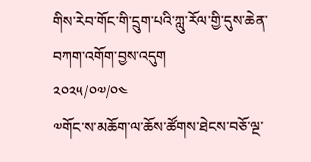གིས་རེབ་གོང་གི་དྲུག་པའི་ཀླུ་རོལ་གྱི་དུས་ཆེན་བཀག་འགོག་བྱས་འདུག
༢༠༢༥/༠༧/༠༤
༧གོང་ས་མཆོག་ལ་ཆོས་ཚོགས་ཐེངས་བཅོ་ལྔ་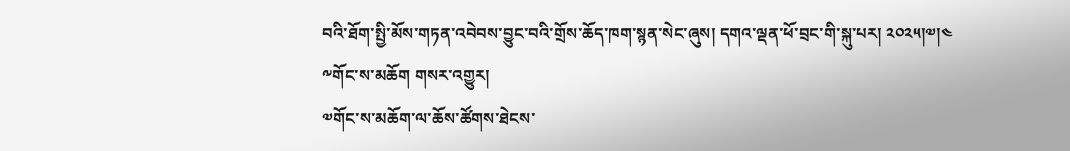བའི་ཐོག་སྤྱི་མོས་གཏན་འབེབས་བྱུང་བའི་གྲོས་ཆོད་ཁག་སྙན་སེང་ཞུས། དགའ་ལྡན་ཕོ་བྲང་གི་སྐུ་པར། ༢༠༢༥།༧།༤
༸གོང་ས་མཆོག གསར་འགྱུར།
༧གོང་ས་མཆོག་ལ་ཆོས་ཚོགས་ཐེངས་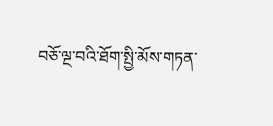བཅོ་ལྔ་བའི་ཐོག་སྤྱི་མོས་གཏན་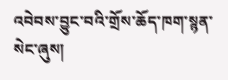འབེབས་བྱུང་བའི་གྲོས་ཆོད་ཁག་སྙན་སེང་ཞུས།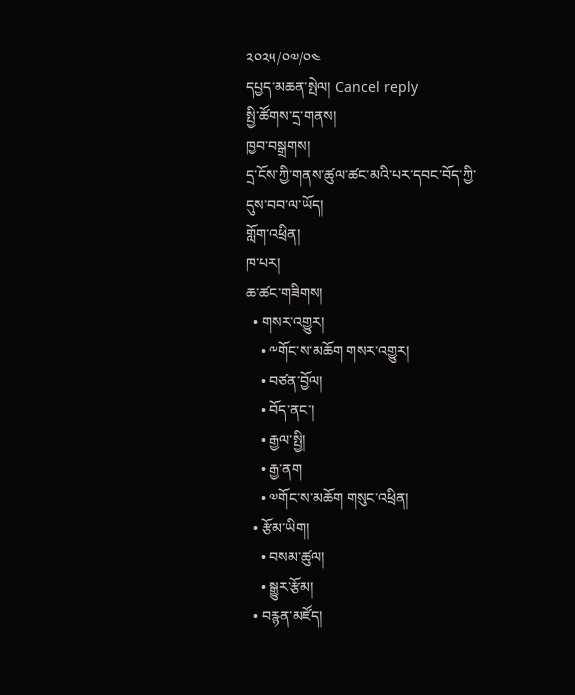༢༠༢༥/༠༧/༠༤
དཔྱད་མཆན་སྤེལ། Cancel reply
སྤྱི་ཚོགས་དྲ་གནས།
ཁྱབ་བསྒྲགས།
དྲ་ངོས་ཀྱི་གནས་ཚུལ་ཚང་མའི་པར་དབང་བོད་ཀྱི་དུས་བབ་ལ་ཡོད།
གློག་འཕྲིན།
ཁ་པར།
ཆ་ཚང་གཟིགས།
  • གསར་འགྱུར།
    • ༸གོང་ས་མཆོག གསར་འགྱུར།
    • བཙན་བྱོལ།
    • བོད་ནང་།
    • རྒྱལ་སྤྱི།
    • རྒྱ་ནག
    • ༧གོང་ས་མཆོག གསུང་འཕྲིན།
  • རྩོམ་ཡིག།
    • བསམ་ཚུལ།
    • སྒྱུར་རྩོམ།
  • བརྙན་མཛོད།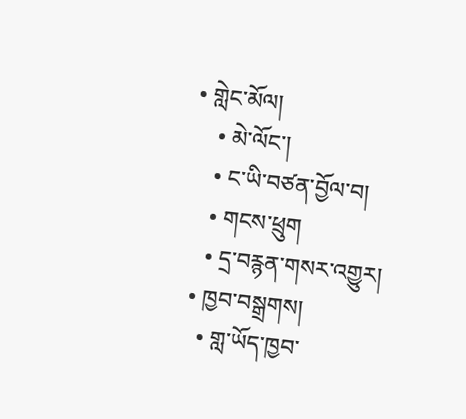• གླེང་མོལ།
    • མེ་ལོང་།
    • ང་ཡི་བཙན་བྱོལ་བ།
    • གངས་ཕྲུག
    • དྲ་བརྙན་གསར་འགྱུར།
  • ཁྱབ་བསྒྲགས།
    • གླ་ཡོད་ཁྱབ་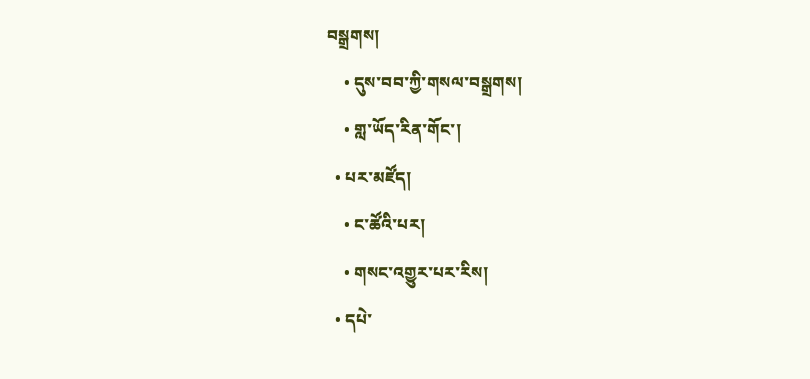བསྒྲགས།
    • དུས་བབ་ཀྱི་གསལ་བསྒྲགས།
    • གླ་ཡོད་རིན་གོང་།
  • པར་མཛོད།
    • ང་ཚོའི་པར།
    • གསང་འགྱུར་པར་རིས།
  • དཔེ་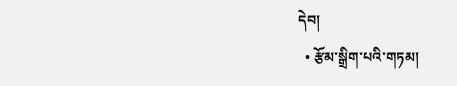དེབ།
  • རྩོམ་སྒྲིག་པའི་གཏམ།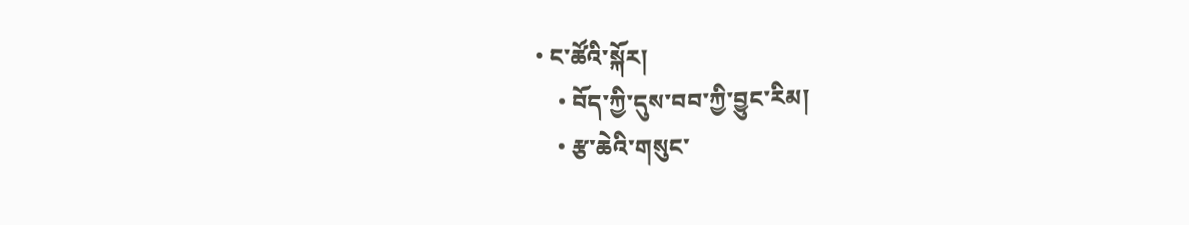• ང་ཚོའི་སྐོར།
    • བོད་ཀྱི་དུས་བབ་ཀྱི་བྱུང་རིམ།
    • རྩ་ཆེའི་གསུང་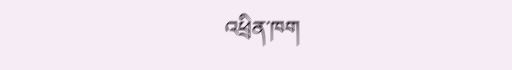འཕྲིན་ཁག